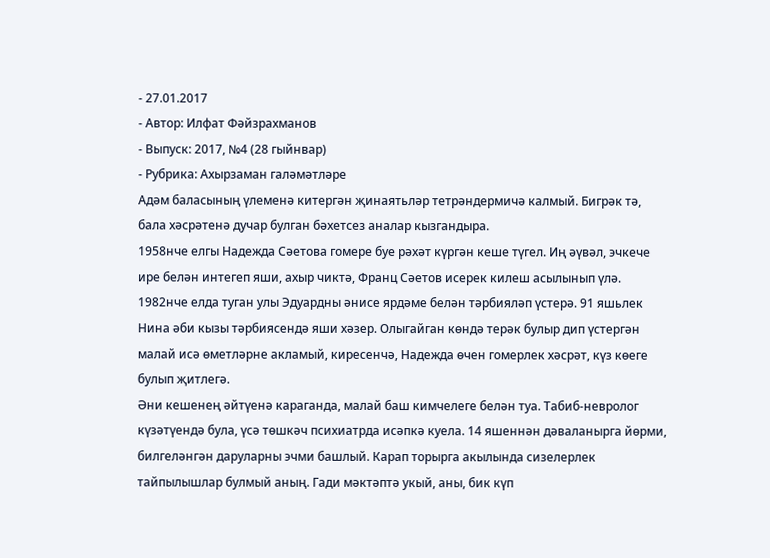- 27.01.2017
- Автор: Илфат Фәйзрахманов
- Выпуск: 2017, №4 (28 гыйнвар)
- Рубрика: Ахырзаман галәмәтләре
Адәм баласының үлеменә китергән җинаятьләр тетрәндермичә калмый. Бигрәк тә, бала хәсрәтенә дучар булган бәхетсез аналар кызгандыра.
1958нче елгы Надежда Сәетова гомере буе рәхәт күргән кеше түгел. Иң әүвәл, эчкече ире белән интегеп яши, ахыр чиктә, Франц Сәетов исерек килеш асылынып үлә. 1982нче елда туган улы Эдуардны әнисе ярдәме белән тәрбияләп үстерә. 91 яшьлек Нина әби кызы тәрбиясендә яши хәзер. Олыгайган көндә терәк булыр дип үстергән малай исә өметләрне акламый, киресенчә, Надежда өчен гомерлек хәсрәт, күз көеге булып җитлегә.
Әни кешенең әйтүенә караганда, малай баш кимчелеге белән туа. Табиб-невролог күзәтүендә була, үсә төшкәч психиатрда исәпкә куела. 14 яшеннән дәваланырга йөрми, билгеләнгән даруларны эчми башлый. Карап торырга акылында сизелерлек тайпылышлар булмый аның. Гади мәктәптә укый, аны, бик күп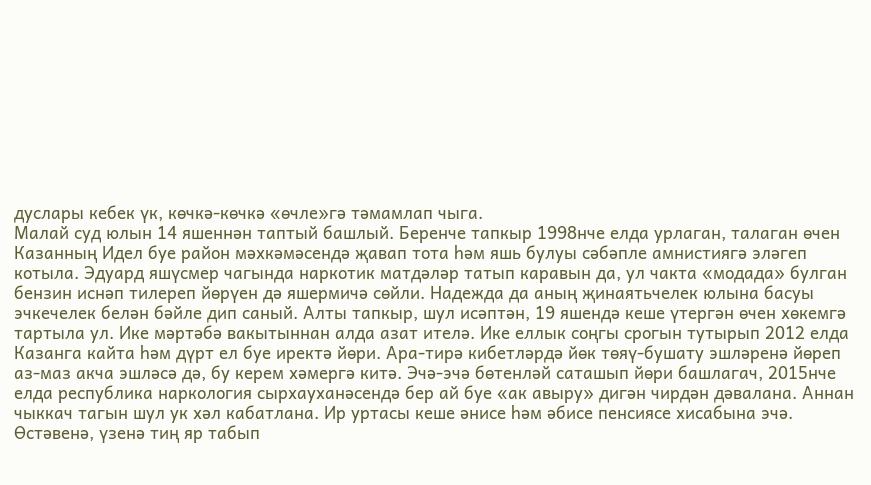дуслары кебек үк, көчкә-көчкә «өчле»гә тәмамлап чыга.
Малай суд юлын 14 яшеннән таптый башлый. Беренче тапкыр 1998нче елда урлаган, талаган өчен Казанның Идел буе район мәхкәмәсендә җавап тота һәм яшь булуы сәбәпле амнистиягә эләгеп котыла. Эдуард яшүсмер чагында наркотик матдәләр татып каравын да, ул чакта «модада» булган бензин иснәп тилереп йөрүен дә яшермичә сөйли. Надежда да аның җинаятьчелек юлына басуы эчкечелек белән бәйле дип саный. Алты тапкыр, шул исәптән, 19 яшендә кеше үтергән өчен хөкемгә тартыла ул. Ике мәртәбә вакытыннан алда азат ителә. Ике еллык соңгы срогын тутырып 2012 елда Казанга кайта һәм дүрт ел буе иректә йөри. Ара-тирә кибетләрдә йөк төяү-бушату эшләренә йөреп аз-маз акча эшләсә дә, бу керем хәмергә китә. Эчә-эчә бөтенләй саташып йөри башлагач, 2015нче елда республика наркология сырхауханәсендә бер ай буе «ак авыру» дигән чирдән дәвалана. Аннан чыккач тагын шул ук хәл кабатлана. Ир уртасы кеше әнисе һәм әбисе пенсиясе хисабына эчә. Өстәвенә, үзенә тиң яр табып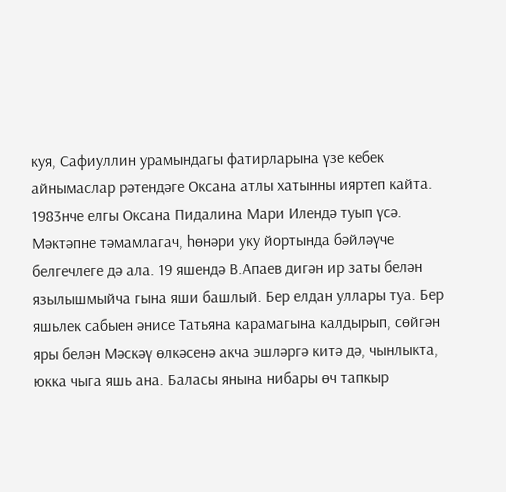куя, Сафиуллин урамындагы фатирларына үзе кебек айнымаслар рәтендәге Оксана атлы хатынны ияртеп кайта.
1983нче елгы Оксана Пидалина Мари Илендә туып үсә. Мәктәпне тәмамлагач, һөнәри уку йортында бәйләүче белгечлеге дә ала. 19 яшендә В.Апаев дигән ир заты белән язылышмыйча гына яши башлый. Бер елдан уллары туа. Бер яшьлек сабыен әнисе Татьяна карамагына калдырып, сөйгән яры белән Мәскәү өлкәсенә акча эшләргә китә дә, чынлыкта, юкка чыга яшь ана. Баласы янына нибары өч тапкыр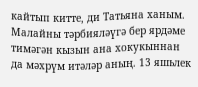кайтып китте, ди Татьяна ханым. Малайны тәрбияләүгә бер ярдәме тимәгән кызын ана хокукыннан да мәхрүм итәләр аның. 13 яшьлек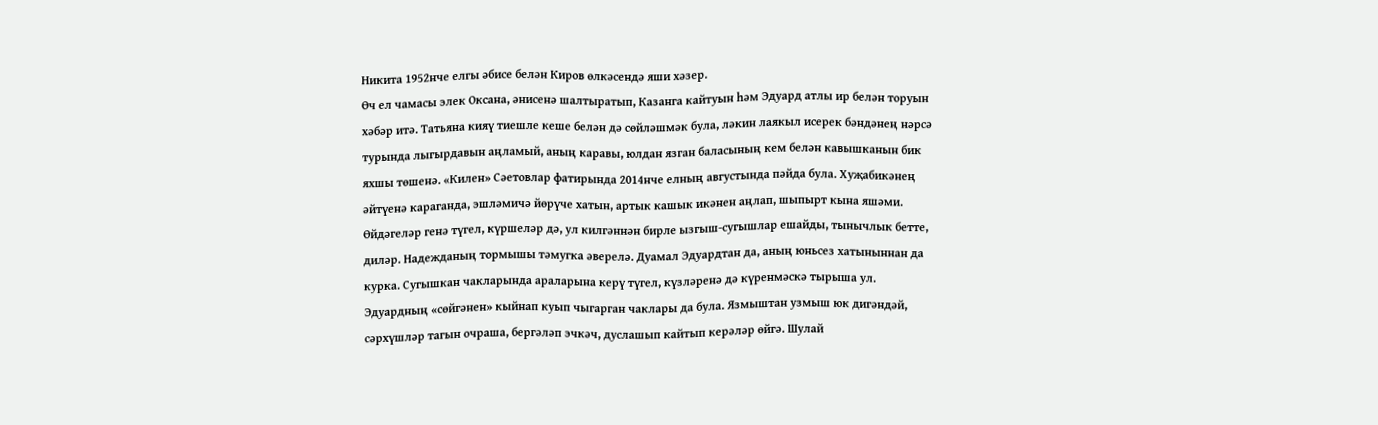Никита 1952нче елгы әбисе белән Киров өлкәсендә яши хәзер.
Өч ел чамасы элек Оксана, әнисенә шалтыратып, Казанга кайтуын һәм Эдуард атлы ир белән торуын хәбәр итә. Татьяна кияү тиешле кеше белән дә сөйләшмәк була, ләкин лаякыл исерек бәндәнең нәрсә турында лыгырдавын аңламый, аның каравы, юлдан язган баласының кем белән кавышканын бик яхшы төшенә. «Килен» Сәетовлар фатирында 2014нче елның августында пәйда була. Хуҗабикәнең әйтүенә караганда, эшләмичә йөрүче хатын, артык кашык икәнен аңлап, шыпырт кына яшәми. Өйдәгеләр генә түгел, күршеләр дә, ул килгәннән бирле ызгыш-сугышлар ешайды, тынычлык бетте, диләр. Надежданың тормышы тәмугка әверелә. Дуамал Эдуардтан да, аның юньсез хатыныннан да курка. Сугышкан чакларында араларына керү түгел, күзләренә дә күренмәскә тырыша ул.
Эдуардның «сөйгәнен» кыйнап куып чыгарган чаклары да була. Язмыштан узмыш юк дигәндәй, сәрхүшләр тагын очраша, бергәләп эчкәч, дуслашып кайтып керәләр өйгә. Шулай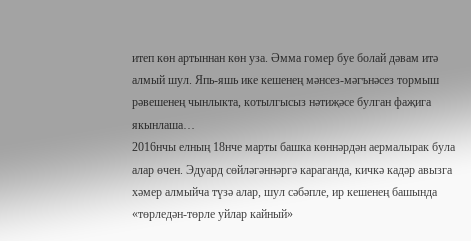итеп көн артыннан көн уза. Әмма гомер буе болай дәвам итә алмый шул. Япь-яшь ике кешенең мәнсез-мәгънәсез тормыш рәвешенең чынлыкта, котылгысыз нәтиҗәсе булган фаҗига якынлаша…
2016нчы елның 18нче марты башка көннәрдән аермалырак була алар өчен. Эдуард сөйләгәннәргә караганда, кичкә кадәр авызга хәмер алмыйча түзә алар, шул сәбәпле, ир кешенең башында «төрледән-төрле уйлар кайный»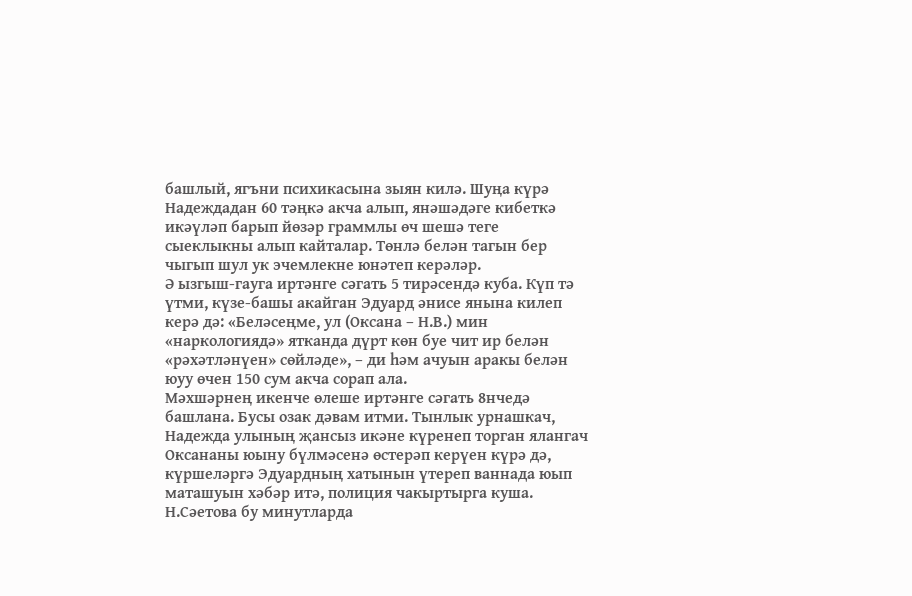башлый, ягъни психикасына зыян килә. Шуңа күрә Надеждадан 60 тәңкә акча алып, янәшәдәге кибеткә икәүләп барып йөзәр граммлы өч шешә теге сыеклыкны алып кайталар. Төнлә белән тагын бер чыгып шул ук эчемлекне юнәтеп керәләр.
Ә ызгыш-гауга иртәнге сәгать 5 тирәсендә куба. Күп тә үтми, күзе-башы акайган Эдуард әнисе янына килеп керә дә: «Беләсеңме, ул (Оксана – Н.В.) мин «наркологиядә» ятканда дүрт көн буе чит ир белән «рәхәтләнүен» сөйләде», – ди һәм ачуын аракы белән юуу өчен 150 сум акча сорап ала.
Мәхшәрнең икенче өлеше иртәнге сәгать 8нчедә башлана. Бусы озак дәвам итми. Тынлык урнашкач, Надежда улының җансыз икәне күренеп торган ялангач Оксананы юыну бүлмәсенә өстерәп керүен күрә дә, күршеләргә Эдуардның хатынын үтереп ваннада юып маташуын хәбәр итә, полиция чакыртырга куша.
Н.Сәетова бу минутларда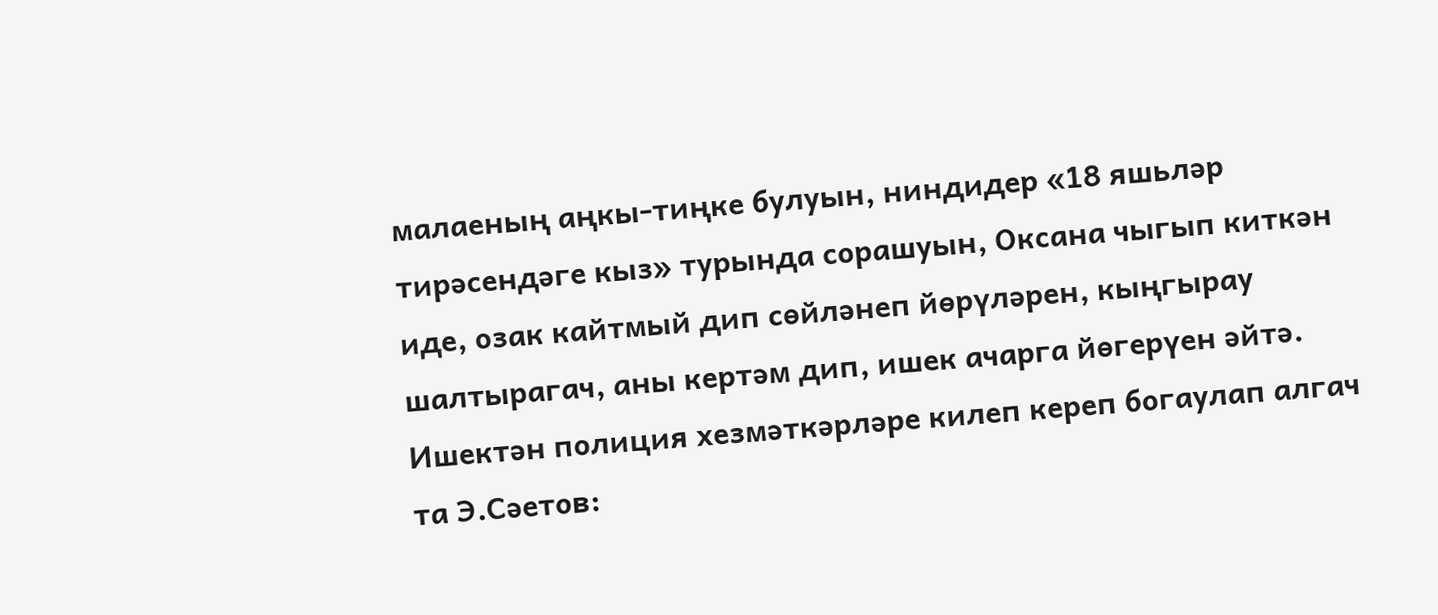малаеның аңкы-тиңке булуын, ниндидер «18 яшьләр тирәсендәге кыз» турында сорашуын, Оксана чыгып киткән иде, озак кайтмый дип сөйләнеп йөрүләрен, кыңгырау шалтырагач, аны кертәм дип, ишек ачарга йөгерүен әйтә. Ишектән полиция хезмәткәрләре килеп кереп богаулап алгач та Э.Сәетов: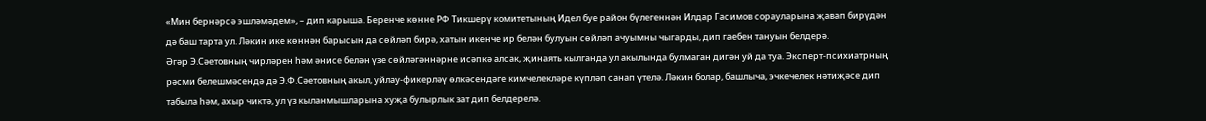«Мин бернәрсә эшләмәдем», – дип карыша. Беренче көнне РФ Тикшерү комитетының Идел буе район бүлегеннән Илдар Гасимов сорауларына җавап бирүдән дә баш тарта ул. Ләкин ике көннән барысын да сөйләп бирә, хатын икенче ир белән булуын сөйләп ачуымны чыгарды, дип гаебен тануын белдерә.
Әгәр Э.Сәетовның чирләрен һәм әнисе белән үзе сөйләгәннәрне исәпкә алсак, җинаять кылганда ул акылында булмаган дигән уй да туа. Эксперт-психиатрның рәсми белешмәсендә дә Э.Ф.Сәетовның акыл, уйлау-фикерләү өлкәсендәге кимчелекләре күпләп санап үтелә. Ләкин болар, башлыча, эчкечелек нәтиҗәсе дип табыла һәм, ахыр чиктә, ул үз кыланмышларына хуҗа булырлык зат дип белдерелә.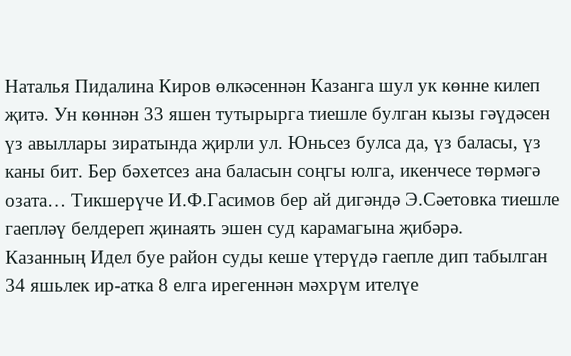Наталья Пидалина Киров өлкәсеннән Казанга шул ук көнне килеп җитә. Ун көннән 33 яшен тутырырга тиешле булган кызы гәүдәсен үз авыллары зиратында җирли ул. Юньсез булса да, үз баласы, үз каны бит. Бер бәхетсез ана баласын соңгы юлга, икенчесе төрмәгә озата… Тикшерүче И.Ф.Гасимов бер ай дигәндә Э.Сәетовка тиешле гаепләү белдереп җинаять эшен суд карамагына җибәрә.
Казанның Идел буе район суды кеше үтерүдә гаепле дип табылган 34 яшьлек ир-атка 8 елга ирегеннән мәхрүм ителүе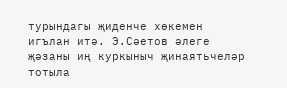турындагы җиденче хөкемен игълан итә. Э.Сәетов әлеге җәзаны иң куркыныч җинаятьчеләр тотыла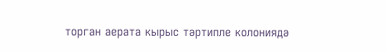торган аерата кырыс тәртипле колониядә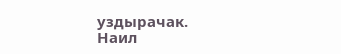уздырачак.
Наил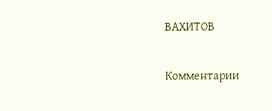ВАХИТОВ

Комментарии